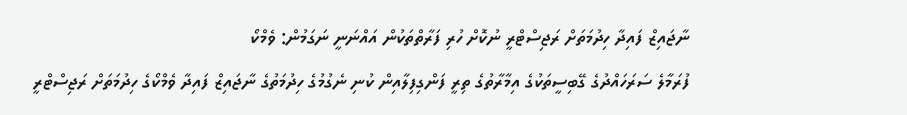ނާޖައިޒް ފައިދާ ހިދުމަތަށް ރަޖިސްޓްރީ ނުކޮށް ހުރި ފަރާތްތަކުން އައްނަނީ ނަގަމުން: ވެމްކޯ
ފުރަމާލެ ސަރަހައްދުގެ ގޭބިސީތަކުގެ އިމާރާތުގެ ތިރީ ފަންގިފިލާއިން ކުނި ނެގުމުގެ ހިދުމަތުގެ ނާޖައިޒް ފައިދާ ވެމްކޯގެ ހިދުމަތަށް ރަޖިސްޓްރީ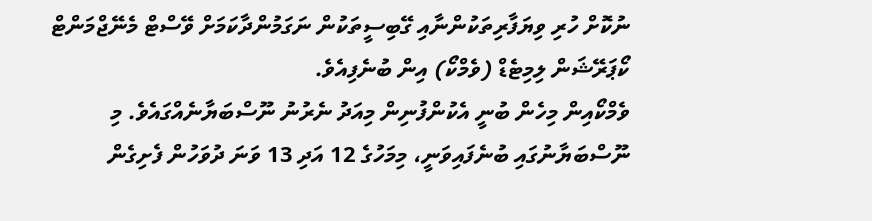ނުކޮށް ހުރި ވިޔަފާރިތަކުންނާއި ގޭބިސީތަކުން ނަގަމުންދާކަމަށް ވޭސްޓް މެނޭޖްމަންޓް ކޯޕަރޭޝަން ލިމިޓެޑް (ވެމްކޯ) އިން ބުނެފިއެވެ.
ވެމްކޯއިން މިހެން ބުނީ އެކުންފުނިން މިއަދު ނެރުނު ނޫސްބަޔާނެއްގައެވެ. މި ނޫސްބަޔާނުގައި ބުނެފައިވަނީ، މިމަހުގެ 12 އަދި 13 ވަނަ ދުވަހުން ފެށިގެން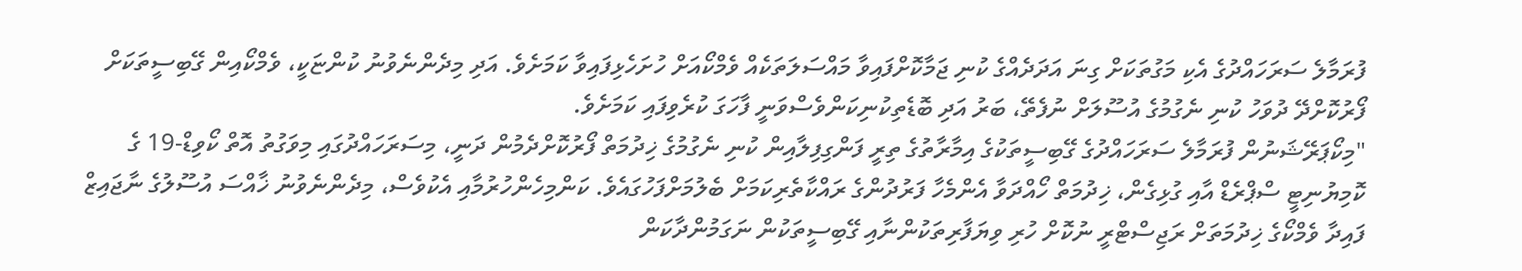ފުރަމާލެ ސަރަހައްދުގެ އެކި މަގުތަކަށް ގިނަ އަދަދެއްގެ ކުނި ޖަމާކޮށްފައިވާ މައްސަލަތަކެއް ވެމްކޯއަށް ހުށަހެޅިފައިވާ ކަމަށެވެ. އަދި މިދެންނެވުނު ކުންޏަކީ، ވެމްކޯއިން ގޭބިސީތަކަށް ފޯރުކޮށްދޭ ދުވަހު ކުނި ނެގުމުގެ އުސޫލަށް ނުފެތޭ، ބަރު އަދި ބޮޑެތިކުނިކަންވެސްވަނީ ފާހަގަ ކުރެވިފައި ކަމަށެވެ.
"މިކޯޕަރޭޝަނުން ފުރަމާލެ ސަރަހައްދުގެ ގޭބިސީތަކުގެ އިމާރާތުގެ ތިރީ ފަންގިފިލާއިން ކުނި ނެގުމުގެ ޚިދުމަތް ފޯރުކޮށްދެމުން ދަނީ، މިސަރަހައްދުގައި މިވަގުތު އޮތް ކޯވިޑް-19 ގެ ކޮމިޔުނިޓީ ސްޕްރެޑް އާއި ގުޅިގެން، ޚިދުމަތް ހޯއްދަވާ އެންމެހާ ފަރުދުންގެ ރައްކާތެރިކަމަށް ބެލުމަށްފަހުގައެވެ. ކަންމިހެންހުރުމާއި އެކުވެސް، މިދެންނެވުނު ޚާއްސަ އުސޫލުގެ ނާޖައިޒް ފައިދާ ވެމްކޯގެ ޚިދުމަތަށް ރަޖިސްޓްރީ ނުކޮށް ހުރި ވިޔަފާރިތަކުންނާއި ގޭބިސީތަކުން ނަގަމުންދާކަން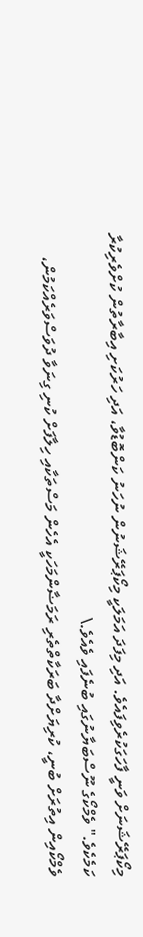މިކޯޕަރޭޝަނަށް ވަނީ ފާހަގަކުރެވިފައެވެ. އަދި މިފަދަ އަމަލަކީ މިކޯޕަރޭޝަނުން ނުހަނު ކަންބޮޑުވާ، އަދި ހަރުކަށި އިބާރާތުން ކުށްވެރިކުރާ ކަމެކެވެ." ވެމްކޯގެ ނޫސްބަޔާނުގައި ބުނެފައި ވެއެވެ.\
ވެމްކޯއިން އިތުރަށް ބުނީ، ކުރިޔަށްދާ ބަރަކާތްތެރި ރަމަޟާންމަހަކީ އެހެން މަސްތަކާއި ހިލާފަށް ކުނި ގިނަވާ ދުވަސްވަރެއްކަމުން،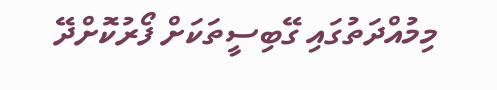މިމުއްދަތުގައި ގޭބިސީތަކަށް ފޯރުކޮށްދޭ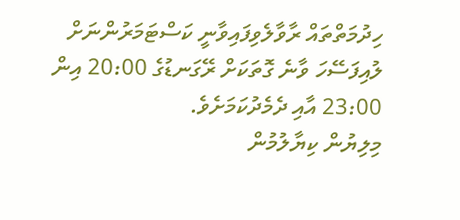ހިދުމަތްތައް ރާވާލެވިފައިވާނީ ކަސްޓަމަރުންނަށް ލުއިފަސޭހަ ވާނެ ގޮތަކަށް ރޭގަނޑުގެ 20:00 އިން 23:00 އާއި ދެމެދުކަމަށެވެ.
މިލިޔުން ކިޔާލުމުން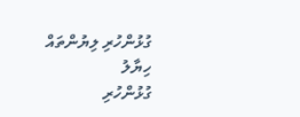ގުޅުންހުރި ލިޔުންތައް
ހިޔާލު
ގުޅުންހުރި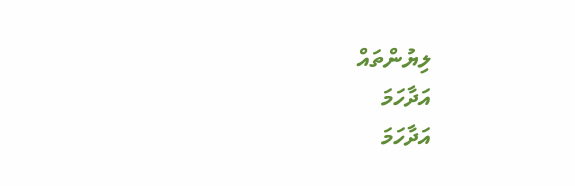ލިޔުންތައް
އަދާހަމަ
އަދާހަމަ